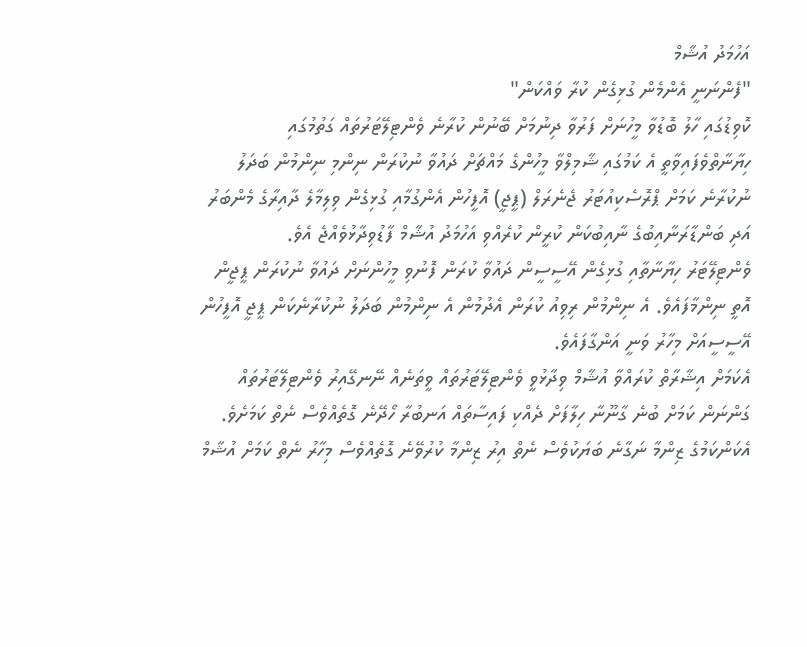އަހުމަދު އުޝާމް
"ފެންނަނީ އެންމެން ގުޅިގެން ކުރާ ވައްކަން"
ކޮވިޑުގައި ހާލު ބޮޑުވާ މީހުނަށް ފަރުވާ ދިނުމަށް ބޭނުން ކުރާނެ ވެންޓިލޭޓަރުތައް ގަތުމުގައި ހިޔާނާތްވެފައިވާތީ އެ ކަމުގައި ޝާމިލްވާ މީހުންގެ މައްޗަށް ދައުވާ ނުކުރަން ނިންމި ނިންމުން ބަދަލު ނުކުރާނެ ކަމަށް ޕްރޮސެކިއުޓަރު ޖެނެރަލް (ޕީޖީ) އޮފީހުން އެންގުމާއި ގުޅިގެން ވިލިމާލެ ދާއިރާގެ މެންބަރު އަދި ބަންޑާރަނާއިބުގެ ނާއިބުކަން ކުރީން ކުރެއްވި އަހުމަދު އުޝާމް ފާޑުވިދާޅުވެއްޖެ އެވެ.
ވެންޓިލޭޓަރު ހިޔާނާތާއި ގުޅިގެން އޭސީސީން ދައުވާ ކުރަން ފޮނުވި މީހުންނަށް ދައުވާ ނުކުރަން ޕީޖީން އޮތީ ނިންމާފައެވެ. އެ ނިންމުން ރިވިއު ކުރަން އެދުމުން އެ ނިންމުން ބަދަލު ނުކުރާނެކަން ޕީޖީ އޮފީހުން އޭސީސީއަށް މިހާރު ވަނީ އަންގާފައެވެ.
އެކަމަށް އިޝާރާތް ކުރައްވާ އުޝާމް ވިދާޅުވީ ވެންޓިލޭޓަރުތައް ވީތަނެއް ނޭނގޭއިރު ވެންޓިލޭޓަރުތައް ގަންނަން ކަމަށް ބުނެ ގާނޫނާ ހިލާފަށް ދެއްކި ފައިސާތައް އަނބުރާ ހޯދޭނެ ގޮތެއްވެސް ނެތް ކަމަށެވެ. އެކަންކަމުގެ ޒިންމާ ނަގާނެ ބަޔަކުވެސް ނެތް އިރު ޒިންމާ ކުރުވޭނެ ގޮތެއްވެސް މިހާރު ނެތް ކަމަށް އުޝާމް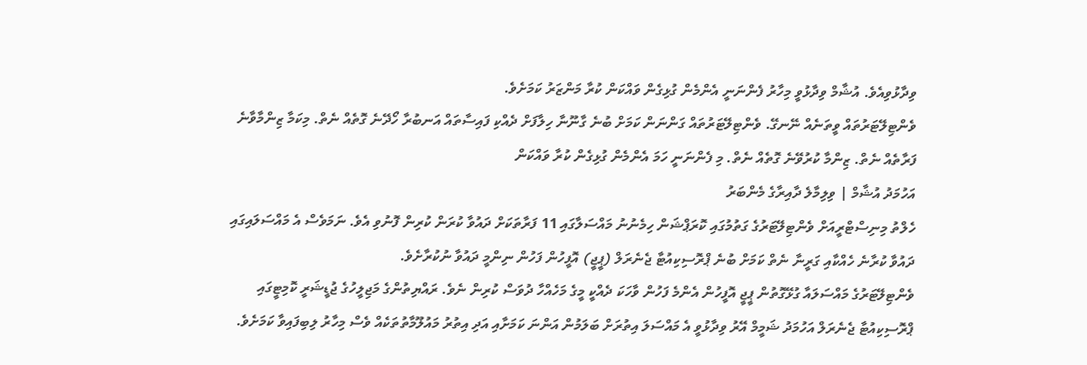ވިދާޅުވިއެވެ. އުޝާމް ވިދާޅުވީ މިހާރު ފެންނަނީ އެންމެން ގުޅިގެން ވައްކަން ކުރާ މަންޒަރު ކަމަށެވެ.
ވެންޓިލޭޓަރުތައް ވީތަނެއް ނޭނގޭ. ވެންޓިލޭޓަރުތައް ގަންނަން ކަމަށް ބުނެ ގާނޫނާ ހިލާފަށް ދެއްކި ފައިސާތައް އަނބުރާ ހޯދޭނެ ގޮތެއް ނެތް. މިކަމާ ޒިންމާވާނެ ފަރާތެއް ނެތް. ޒިންމާ ކުރުވޭނެ ގޮތެއް ނެތް. މި ފެންނަނީ ހަމަ އެންމެން ގުޅިގެން ކުރާ ވައްކަން
އަހުމަދު އުޝާމް | ވިލިމާލެ ދާއިރާގެ މެންބަރު
ހެލްތު މިނިސްޓްރީއަށް ވެންޓިލޭޓަރުގެ ގަތުމުގައި ކޮރަޕްޝަން ހިމެނުނު މައްސަލާގައި 11 ފަރާތަކަށް ދައުވާ ކުރަން ކުރިން ފޮނުވި އެވެ. ނަމަވެސް އެ މައްސަލައިގައި ދައުވާ ކުރާނެ ހެއްކާއި ގަރީނާ ނެތް ކަމަށް ބުނެ ޕްރޮސިކިއުޓާ ޖެނެރަލް (ޕީޖީ) އޮފީހުން ފަހުން ނިންމީ ދައުވާ ނުކުރާށެވެ.
ވެންޓިލޭޓަރުގެ މައްސަލައާ ގުޅޭގޮތުން ޕީޖީ އޮފީހުން އެންމެ ފަހުން ވާހަކަ ދެއްކީ މީގެ މަހެއްހާ ދުވަސް ކުރިން ނެވެ. ރައްޔިތުންގެ މަޖިލީހުގެ ޖުޑީޝަރީ ކޮމިޓީގައި ޕްރޮސިކިއުޓާ ޖެނެރަލް އަހުމަދު ޝަމީމް އޭރު ވިދާޅުވީ އެ މައްސަލަ އިތުރަށް ބަލަމުން އަންނަ ކަމަށާއި އަދި އިތުރު މައުލޫމާތުތަކެއް ވެސް މިހާރު ލިބިފައިވާ ކަމަށެވެ.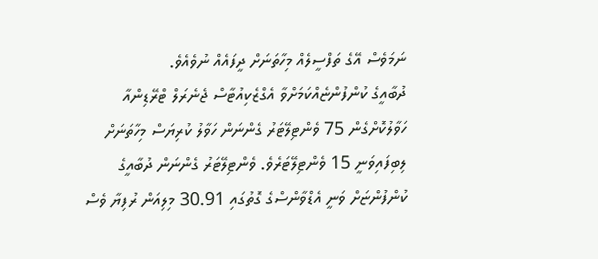ނަމަވެސް އޭގެ ތަފްސީލެއް މިހާތަނަށް ދީފައެއް ނުވެއެވެ.
ދުބާއީގެ ކުންފުންޏެއްކަމަށްވާ އެގްޒެކިއުޓާސް ޖެނެރަލް ޓްރޭޑިންއާ ހަވާލުކޮށްގެން 75 ވެންޓިލޭޓަރު ގެންނަން ހަވާލު ކުރިޔަސް މިހާތަނަށް ލިބިފައިވަނީ 15 ވެންޓިލޭޓަރެވެ. ވެންޓިލޭޓަރު ގެންނަން ދުބާއީގެ ކުންފުންޏަށް ވަނީ އެޑްވާންސްގެ ގޮތުގައި 30.91 މިލިއަން ރުފިޔާ ވެސް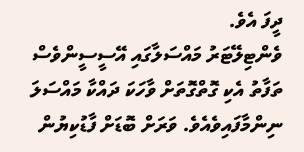ދީފަ އެވެ.
ވެންޓިލޭޓަރު މައްސަލާގައި އޭސީސީންވެސް ތަފާތު އެކި ގޮތްގޮތަށް ވާހަކަ ދައްކާ މައްސަލަ ނިންމާފައިވެއެވެ. ވަރަށް ބޮޑަށް ފާޑުކިޔުން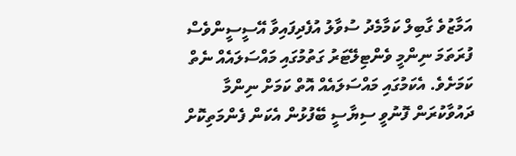އަމާޒުވެ ގާބިލް ކަމާމެދު ސުވާލު އުފެދިފައިވާ އޭސީސީންވެސް ފުރަތަމަ ނިންމީ ވެންޓިލޭޓަރު ގަތުމުގައި މައްސަލައެއް ނެތް ކަމަށެވެ. އެކަމުގައި މައްސަލައެއް އޮތް ކަމަށް ނިންމާ ދައުވާކުރަން ފޮނުވީ ސިޔާސީ ބޭފުޅުން އެކަން ފެންމަތިކޮށް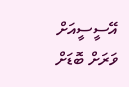އޭސީސީއަށް ވަރަށް ބޮޑަށް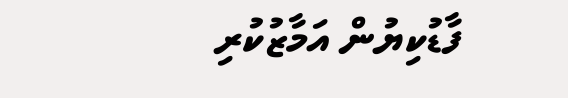ފާޑުކިޔުން އަމާޒުކުރި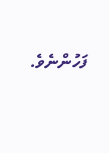ފަހުންނެވެ.